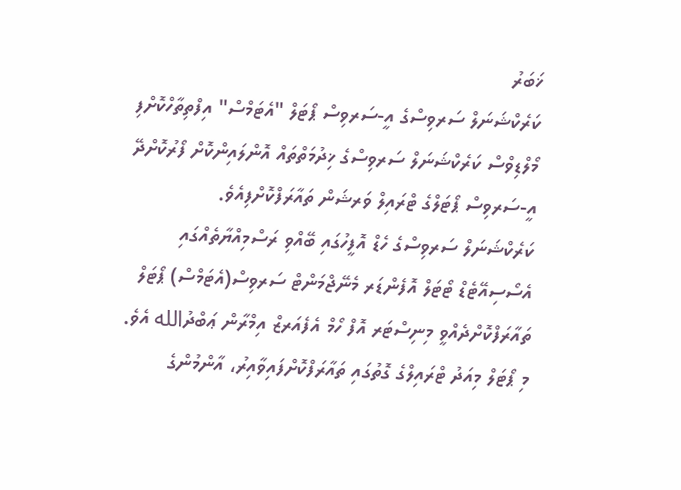ޚަބަރު
ކަރެކްޝަނަލް ސަރވިސްގެ އީ-ސަރވިސް ޕޯޓަލް "އެޓަމްސް" އިފްތިތާހްކޮށްފި
މޯލްޑިވްސް ކަރެކްޝަނަލް ސަރވިސްގެ ޚިދުމަތްތައް އޮންލައިންކޮށް ފޯރުކޮށްދޭ އީ-ސަރވިސް ޕޯޓަލްގެ ޓްރައިލް ވަރޝަން ތައާރަފްކޮށްފިއެވެ.
ކަރެކްޝަނަލް ސަރވިސްގެ ހެޑް އޮފީހުގައި ބޭއްވި ރަސްމިއްޔާތެއްގައި އެސޯސިއޭޓެޑް ޓޯޓަލް އޮފެންޑަރ މެނޭޖްމަންޓް ސަރވިސް(އެޓަމްސް) ޕޯޓަލް ތައާރަފްކޮށްދެއްވީ މިނިސްޓަރ އޮފް ހޯމް އެފެއަރޒް އިމްރާން ޢަބްދުالله އެވެ. މި ޕޯޓަލް މިއަދު ޓްރައިލްގެ ގޮތުގައި ތައާރަފްކޮށްފައިވާއިރު، އާންމުންގެ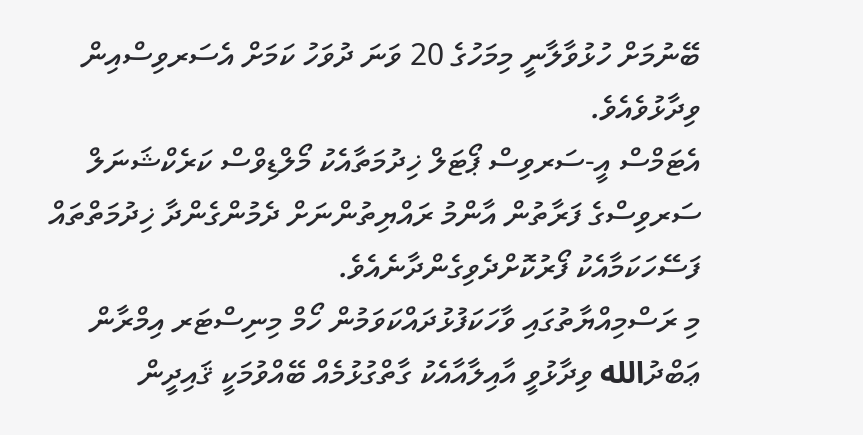ބޭނުމަށް ހުޅުވާލާނީ މިމަހުގެ 20 ވަނަ ދުވަހު ކަމަށް އެސަރވިސްއިން ވިދާޅުވެއެވެ.
އެޓަމްސް އީ-ސަރވިސް ޕޯޓަލް ޚިދުމަތާއެކު މޯލްޑިވްސް ކަރެކްޝަނަލް ސަރވިސްގެ ފަރާތުން އާންމު ރައްޔިތުންނަށް ދެމުންގެންދާ ޚިދުމަތްތައް ފަސޭހަކަމާއެކު ފޯރުކޮށްދެވިގެންދާނެއެވެ.
މި ރަސްމިއްޔާތުގައި ވާހަކަފުޅުދައްކަވަމުން ހޯމް މިނިސްޓަރ އިމްރާން ޢަބްދުالله ވިދާޅުވީ އާއިލާއާއެކު ގާތްގުޅުމެއް ބޭއްވުމަކީ ޤައިދީން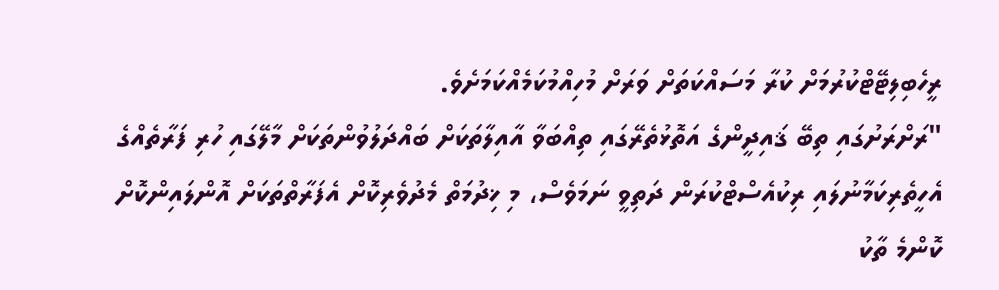ރީހެބިލިޓޭޓްކުރުމަށް ކުރާ މަސައްކަތަށް ވަރަށް މުހިއްމުކަމެއްކަމަށެވެ.
"ރަށްރަށުގައި ތިބޭ ޤައިދީންގެ އަތޮޅުތެރޭގައި ތިއްބަވާ އާއިލާތަކަށް ބައްދަލުވުންތަކަށް މާލޭގައި ހުރި ފަރާތެއްގެ އެހީތެރިކަމާނުލައި ރިކުއެސްޓްކުރަން ދަތިވީ ނަމަވެސް، މި ޚިދުމަތް މެދުވެރިކޮށް އެފަރާތްތަކަށް އޮންލައިންކޮށް ކޮންމެ ތާކު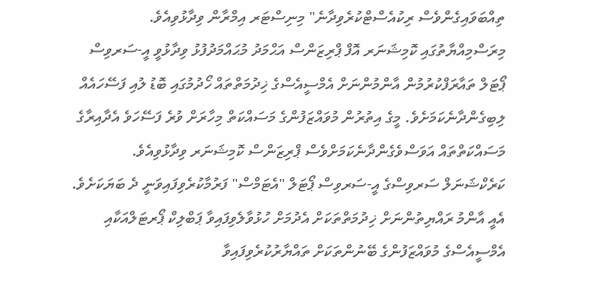ތިއްބަވައިގެންވެސް ރިކުއެސްޓްކުރެވިދާނެ" މިނިސްޓަރ އިމްރާން ވިދާޅުވިއެވެ.
މިރަސްމިއްޔާތުގައި ކޮމިޝަނަރ އޮފް ޕްރިޒަންސް އަޙްމަދު މުޙައްމަދުފުޅު ވިދާޅުވީ އީ-ސަރވިސް ޕޯޓަލް ތައާރަފްކުރުމުން އާންމުންނަށް އެމްސީއެސްގެ ޚިދުމަތްތައް ހޯދުމުގައި ބޮޑު ލުއި ފަސޭހައެއް ލިބިގެންދާނެކަމަށެވެ. މީގެ އިތުރުން މުވައްޒަފުންގެ މަސައްކަތް މިހާރަށް ވުރެ ފަސޭހަވެ އެދާއިރާގެ މަސައްކަތްތައް އަވަސްވެގެންދާނެކަމަށްވެސް ޕްރިޒަންސް ކޮމިޝަނަރ ވިދާޅުވިއެވެ.
ކަރެކްޝަނަލް ސަރވިސްގެ އީ-ސަރވިސް ޕޯޓަލް "އެޓަމްސް" ފަރުމާކުރެވިފައިވަނީ ދެ ބަޔަކަށެވެ. އެއީ އާންމު ރައްޔިތުންނަށް ޚިދުމަތްތަކަށް އެދުމަށް ހުޅުވާލެވިފައިވާ ޕަބްލިކް ޕޯރޓަލްއަކާއި އެމްސީއެސްގެ މުވައްޒަފުންގެ ބޭނުންތަކަށް ތައްޔާރުކުރެވިފައިވާ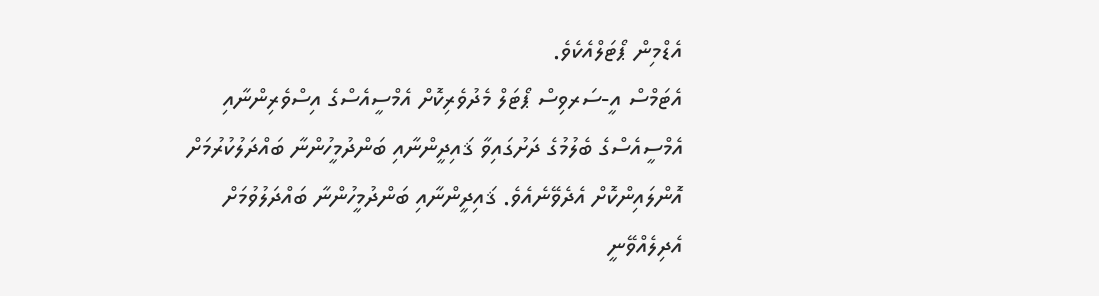އެޑްމިން ޕޯޓަލްއެކެވެ.
އެޓަމްސް އީ-ސަރވިސް ޕޯޓަލް މެދުވެރިކޮށް އެމްސީއެސްގެ އިސްވެރިންނާއި އެމްސީއެސްގެ ބެލުމުގެ ދަށުގައިވާ ޤައިދީންނާއި ބަންދުމީހުންނާ ބައްދަލުކުރުމަށް އޮންލައިންކޮށް އެދެވޭނެއެވެ. ޤައިދީންނާއި ބަންދުމީހުންނާ ބައްދަލުވުމަށް އެދިލެއްވޭނީ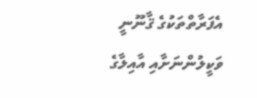އެފަރާތްތަކުގެ ޤާނޫނީ ވަކީލުންނަށާއި އާއިލާގެ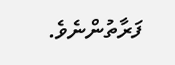ފަރާތުންނެވެ.